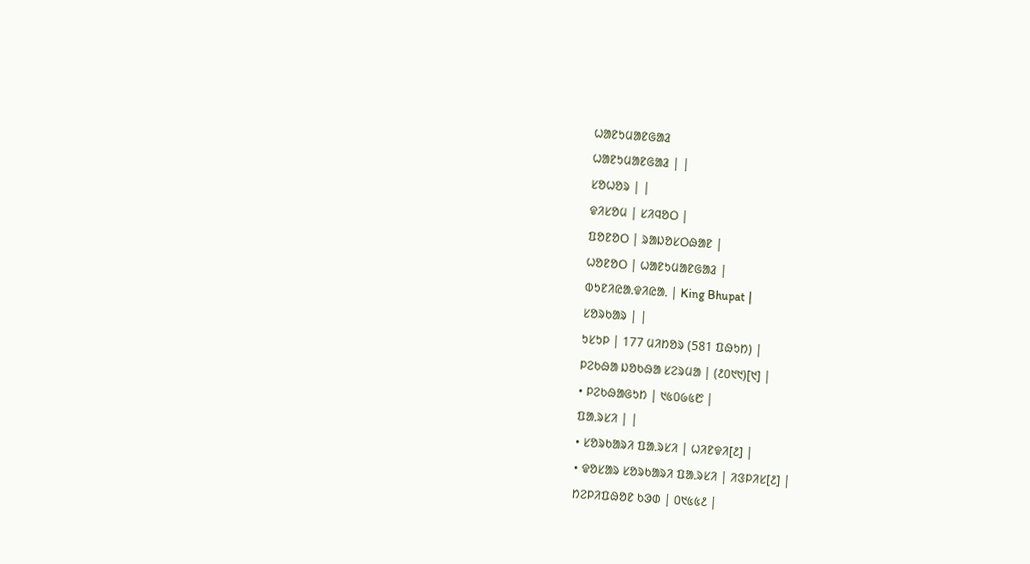ᱦᱟᱱᱩᱢᱟᱱᱜᱟᱲ
ᱦᱟᱱᱩᱢᱟᱱᱜᱟᱲ | |
ᱥᱚᱦᱚᱨ | |
ᱫᱤᱥᱚᱢ | ᱥᱤᱧᱚᱛ |
ᱯᱚᱱᱚᱛ | ᱨᱟᱡᱚᱥᱛᱷᱟᱱ |
ᱦᱚᱱᱚᱛ | ᱦᱟᱱᱩᱢᱟᱱᱜᱟᱲ |
ᱵᱩᱱᱤᱭᱟᱹᱫᱤᱭᱟᱹ | King Bhupat |
ᱥᱚᱨᱠᱟᱨ | |
ᱩᱥᱩᱞ | 177 ᱢᱤᱴᱚᱨ (581 ᱯᱷᱩᱴ) |
ᱞᱮᱠᱷᱟ ᱡᱚᱠᱷᱟ ᱥᱮᱨᱢᱟ | (᱒᱐᱑᱑)[᱑] |
• ᱞᱮᱠᱷᱟᱜᱩᱴ | ᱑᱕᱐᱙᱕᱘ |
ᱯᱟᱹᱨᱥᱤ | |
• ᱥᱚᱨᱠᱟᱨᱤ ᱯᱟᱹᱨᱥᱤ | ᱦᱤᱱᱫᱤ[᱒] |
• ᱫᱚᱥᱟᱨ ᱥᱚᱨᱠᱟᱨᱤ ᱯᱟᱹᱨᱥᱤ | ᱤᱝᱞᱤᱥ[᱒] |
ᱴᱮᱞᱤᱯᱷᱚᱱ ᱠᱳᱰ | ᱐᱑᱕᱕᱒ |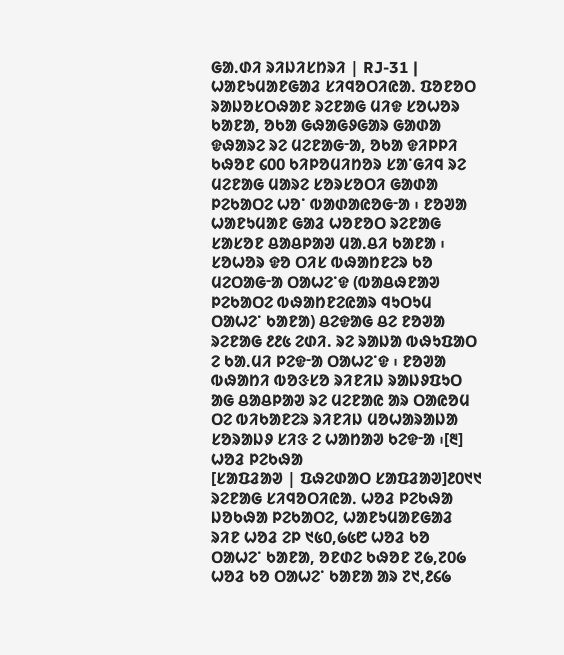ᱜᱟᱹᱰᱤ ᱨᱤᱡᱤᱥᱴᱨᱤ | RJ-31 |
ᱦᱟᱱᱩᱢᱟᱱᱜᱟᱲ ᱥᱤᱧᱚᱛᱤᱭᱟᱹ ᱯᱚᱱᱚᱛ ᱨᱟᱡᱚᱥᱛᱷᱟᱱ ᱨᱮᱱᱟᱜ ᱢᱤᱫ ᱥᱚᱦᱚᱨ ᱠᱟᱱᱟ, ᱚᱠᱟ ᱜᱷᱟᱜᱽᱜᱟᱨ ᱜᱟᱰᱟ ᱫᱷᱟᱨᱮ ᱨᱮ ᱢᱮᱱᱟᱜᱼᱟ, ᱚᱠᱟ ᱫᱤᱞᱞᱤ ᱠᱷᱚᱱ ᱔᱐᱐ ᱠᱤᱞᱚᱢᱤᱴᱚᱨ ᱥᱟᱸᱜᱤᱧ ᱨᱮ ᱢᱮᱱᱟᱜ ᱢᱟᱨᱮ ᱥᱚᱨᱥᱚᱛᱤ ᱜᱟᱰᱟ ᱞᱮᱠᱟᱛᱮ ᱦᱚᱸ ᱵᱟᱰᱟᱭᱚᱜᱼᱟ ᱾ ᱱᱚᱣᱟ ᱦᱟᱱᱩᱢᱟᱱ ᱜᱟᱲ ᱦᱚᱱᱚᱛ ᱨᱮᱱᱟᱜ ᱥᱟᱥᱚᱱ ᱪᱟᱪᱞᱟᱣ ᱢᱟᱹᱪᱤ ᱠᱟᱱᱟ ᱾ ᱥᱚᱦᱚᱨ ᱫᱚ ᱛᱤᱥ ᱵᱷᱟᱴᱱᱮᱨ ᱠᱚ ᱢᱮᱛᱟᱜᱼᱟ ᱛᱟᱦᱮᱸᱫ (ᱵᱟᱪᱷᱱᱟᱣ ᱞᱮᱠᱟᱛᱮ ᱵᱷᱟᱴᱱᱮᱭᱟᱨ ᱧᱩᱛᱩᱢ ᱛᱟᱦᱮᱸ ᱠᱟᱱᱟ) ᱪᱮᱫᱟᱜ ᱪᱮ ᱱᱚᱣᱟ ᱨᱮᱱᱟᱜ ᱒᱒᱕ ᱮᱰᱤ. ᱨᱮ ᱨᱟᱡᱟ ᱵᱷᱩᱯᱟᱛ ᱮ ᱠᱟᱹᱢᱤ ᱞᱮᱫᱼᱟ ᱛᱟᱦᱮᱸᱫ ᱾ ᱱᱚᱣᱟ ᱵᱷᱟᱴᱤ ᱵᱚᱝᱥᱚ ᱨᱤᱱᱤᱡ ᱨᱟᱡᱽᱯᱩᱛ ᱟᱜ ᱪᱟᱪᱞᱟᱣ ᱨᱮ ᱢᱮᱱᱟᱭ ᱟᱨ ᱛᱟᱭᱚᱢ ᱛᱮ ᱵᱤᱠᱟᱱᱮᱨ ᱨᱤᱱᱤᱡ ᱢᱚᱦᱟᱨᱟᱡᱟ ᱥᱚᱨᱟᱡᱽ ᱥᱤᱝ ᱮ ᱦᱟᱴᱟᱣ ᱠᱮᱫᱼᱟ ᱾[᱓]
ᱦᱚᱲ ᱞᱮᱠᱷᱟ
[ᱥᱟᱯᱲᱟᱣ | ᱯᱷᱮᱰᱟᱛ ᱥᱟᱯᱲᱟᱣ]᱒᱐᱑᱑ ᱨᱮᱱᱟᱜ ᱥᱤᱧᱚᱛᱤᱭᱟᱹ ᱦᱚᱲ ᱞᱮᱠᱷᱟ ᱡᱚᱠᱷᱟ ᱞᱮᱠᱟᱛᱮ, ᱦᱟᱱᱩᱢᱟᱱᱜᱟᱲ ᱨᱤᱱ ᱦᱚᱲ ᱮᱞ ᱑᱕᱐,᱙᱕᱘ ᱦᱚᱲ ᱠᱚ ᱛᱟᱦᱮᱸ ᱠᱟᱱᱟ, ᱚᱱᱰᱮ ᱠᱷᱚᱱ ᱗᱙,᱗᱐᱙ ᱦᱚᱲ ᱠᱚ ᱛᱟᱦᱮᱸ ᱠᱟᱱᱟ ᱟᱨ ᱗᱑,᱒᱔᱙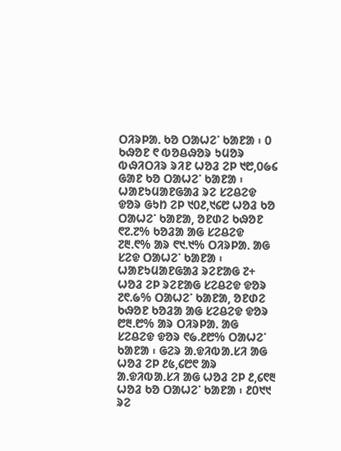ᱛᱤᱨᱞᱟᱹ ᱠᱚ ᱛᱟᱦᱮᱸ ᱠᱟᱱᱟ ᱾ ᱐ ᱠᱷᱚᱱ ᱖ ᱵᱚᱪᱷᱚᱨ ᱩᱢᱚᱨ ᱵᱷᱤᱛᱤᱨ ᱨᱤᱱ ᱦᱚᱲ ᱮᱞ ᱑᱘,᱐᱙᱔ ᱜᱟᱱ ᱠᱚ ᱛᱟᱦᱮᱸ ᱠᱟᱱᱟ ᱾ ᱦᱟᱱᱩᱢᱟᱱᱜᱟᱲ ᱨᱮ ᱥᱮᱪᱮᱫ ᱫᱚᱨ ᱜᱩᱴ ᱮᱞ ᱑᱐᱒,᱑᱔᱘ ᱦᱚᱲ ᱠᱚ ᱛᱟᱦᱮᱸ ᱠᱟᱱᱟ, ᱚᱱᱰᱮ ᱠᱷᱚᱱ ᱖᱗.᱗% ᱠᱚᱲᱟ ᱟᱜ ᱥᱮᱪᱮᱫ ᱗᱓.᱖% ᱟᱨ ᱖᱑.᱑% ᱛᱤᱨᱞᱟᱹ ᱟᱜ ᱥᱮᱫ ᱛᱟᱦᱮᱸ ᱠᱟᱱᱟ ᱾ ᱦᱟᱱᱩᱢᱟᱱᱜᱟᱲ ᱨᱮᱱᱟᱜ ᱗+ ᱦᱚᱲ ᱮᱞ ᱨᱮᱱᱟᱜ ᱥᱮᱪᱮᱫ ᱫᱚᱨ ᱗᱖.᱙% ᱛᱟᱦᱮᱸ ᱠᱟᱱᱟ, ᱚᱱᱰᱮ ᱠᱷᱚᱱ ᱠᱚᱲᱟ ᱟᱜ ᱥᱮᱪᱮᱫ ᱫᱚᱨ ᱘᱓.᱘% ᱟᱨ ᱛᱤᱨᱞᱟᱹ ᱟᱜ ᱥᱮᱪᱮᱫ ᱫᱚᱨ ᱖᱙.᱒᱘% ᱛᱟᱦᱮᱸ ᱠᱟᱱᱟ ᱾ ᱜᱮᱨ ᱟᱹᱫᱤᱵᱟᱹᱥᱤ ᱟᱜ ᱦᱚᱲ ᱮᱞ ᱒᱕,᱔᱘᱖ ᱟᱨ ᱟᱹᱫᱤᱵᱟᱹᱥᱤ ᱟᱜ ᱦᱚᱲ ᱮᱞ ᱒,᱔᱖᱓ ᱦᱚᱲ ᱠᱚ ᱛᱟᱦᱮᱸ ᱠᱟᱱᱟ ᱾ ᱒᱐᱑᱑ ᱨᱮ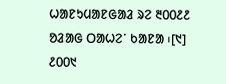ᱦᱟᱱᱩᱢᱟᱱᱜᱟᱲ ᱨᱮ ᱓᱐᱐᱒᱒ ᱚᱲᱟᱜ ᱛᱟᱦᱮᱸ ᱠᱟᱱᱟ ᱾[᱑]
᱒᱐᱐᱑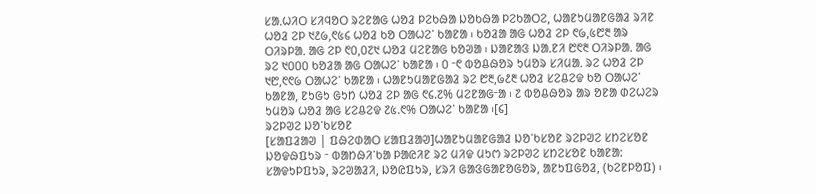ᱥᱟᱹᱦᱤᱛ ᱥᱤᱧᱚᱛ ᱨᱮᱱᱟᱜ ᱦᱚᱲ ᱞᱮᱠᱷᱟ ᱡᱚᱠᱷᱟ ᱞᱮᱠᱟᱛᱮ, ᱦᱟᱱᱩᱢᱟᱱᱜᱟᱲ ᱨᱤᱱ ᱦᱚᱲ ᱮᱞ ᱑᱒᱙,᱖᱕᱔ ᱦᱚᱲ ᱠᱚ ᱛᱟᱦᱮᱸ ᱠᱟᱱᱟ ᱾ ᱠᱚᱲᱟ ᱟᱜ ᱦᱚᱲ ᱮᱞ ᱖᱙,᱕᱘᱓ ᱟᱨ ᱛᱤᱨᱞᱟᱹ ᱟᱜ ᱮᱞ ᱖᱐,᱐᱗᱑ ᱦᱚᱲ ᱢᱮᱱᱟᱜ ᱠᱚᱣᱟ ᱾ ᱡᱟᱱᱟᱝ ᱡᱟᱹᱱᱤ ᱘᱖᱓ ᱛᱤᱨᱞᱟᱹ ᱟᱜ ᱨᱮ ᱑᱐᱐᱐ ᱠᱚᱲᱟ ᱟᱜ ᱛᱟᱦᱮᱸ ᱠᱟᱱᱟ ᱾ ᱐ ᱼ᱖ ᱵᱚᱪᱷᱚᱨ ᱩᱢᱚᱨ ᱥᱤᱢᱟᱹ ᱨᱮ ᱦᱚᱲ ᱮᱞ ᱑᱘,᱖᱖᱙ ᱛᱟᱦᱮᱸ ᱠᱟᱱᱟ ᱾ ᱦᱟᱱᱩᱢᱟᱱᱜᱟᱲ ᱨᱮ ᱘᱓,᱙᱒᱓ ᱦᱚᱲ ᱥᱮᱪᱮᱫ ᱠᱚ ᱛᱟᱦᱮᱸ ᱠᱟᱱᱟ, ᱱᱩᱜᱩ ᱜᱩᱴ ᱦᱚᱲ ᱮᱞ ᱟᱜ ᱖᱔.᱗% ᱢᱮᱱᱟᱜᱼᱟ ᱾ ᱗ ᱵᱚᱪᱷᱚᱨ ᱟᱨ ᱚᱱᱟ ᱰᱮᱦᱮᱨ ᱩᱢᱚᱨ ᱦᱚᱲ ᱟᱜ ᱥᱮᱪᱮᱫ ᱗᱕.᱖% ᱛᱟᱦᱮᱸ ᱠᱟᱱᱟ ᱾[᱔]
ᱨᱮᱞᱣᱮ ᱡᱚᱸᱠᱥᱚᱱ
[ᱥᱟᱯᱲᱟᱣ | ᱯᱷᱮᱰᱟᱛ ᱥᱟᱯᱲᱟᱣ]ᱦᱟᱱᱩᱢᱟᱱᱜᱟᱲ ᱡᱚᱸᱠᱥᱚᱱ ᱨᱮᱞᱣᱮ ᱥᱴᱮᱥᱚᱱ ᱡᱚᱫᱷᱯᱩᱨ ᱼ ᱵᱟᱴᱷᱤᱸᱠᱟ ᱞᱟᱭᱤᱱ ᱨᱮ ᱢᱤᱫ ᱢᱩᱬ ᱨᱮᱞᱣᱮ ᱥᱴᱮᱥᱚᱱ ᱠᱟᱱᱟ: ᱥᱟᱫᱩᱞᱯᱩᱨ, ᱨᱮᱣᱟᱲᱤ, ᱡᱚᱭᱯᱩᱨ, ᱥᱨᱤ ᱜᱟᱝᱜᱟᱱᱚᱜᱚᱨ, ᱟᱱᱩᱯᱜᱚᱲ, (ᱠᱮᱱᱞᱚᱯ) ᱾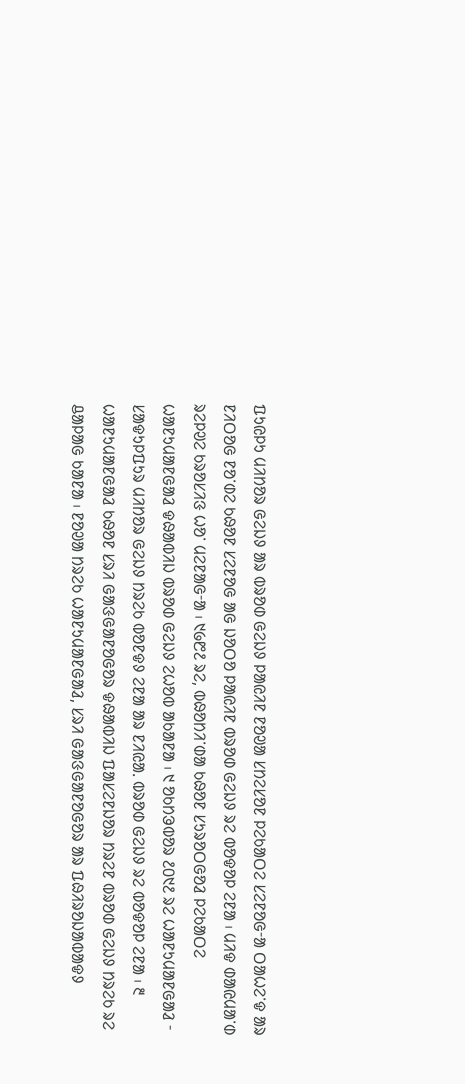ᱯᱩᱭᱞᱩ ᱢᱤᱴᱚᱨ ᱜᱮᱡᱽ ᱟᱨ ᱵᱨᱚᱰ ᱜᱮᱡᱽ ᱞᱟᱭᱤᱱ ᱱᱚᱣᱟ ᱥᱴᱮᱥᱚᱱ ᱞᱮᱠᱟᱛᱮ ᱥᱮᱱᱚᱜᱼᱟ ᱛᱟᱦᱮᱸᱫ ᱟᱨ ᱱᱤᱛᱚᱜ ᱱᱚᱸᱰᱮ ᱠᱷᱚᱱ ᱥᱮᱱᱚᱜ ᱟᱜ ᱡᱚᱛᱚ ᱞᱟᱭᱤᱱ ᱵᱨᱚᱰ ᱜᱮᱡᱽ ᱨᱮ ᱵᱚᱫᱚᱞ ᱮᱱᱟ ᱾ ᱢᱤᱫ ᱰᱟᱭᱢᱟᱸᱰ ᱨᱮᱞᱣᱮ ᱠᱨᱚᱥᱤᱝ ᱦᱚᱸ ᱢᱮᱱᱟᱜᱼᱟ ᱾ ᱑᱙᱘᱒ ᱨᱮ, ᱵᱷᱚᱴᱤᱸᱰᱟ ᱠᱷᱚᱱ ᱥᱩᱨᱚᱛᱜᱚᱲ ᱞᱮᱠᱟᱛᱮ ᱦᱟᱱᱩᱢᱟᱱᱜᱟᱲ ᱫᱷᱟᱵᱤᱡ ᱵᱨᱚᱰ ᱜᱮᱡᱽ ᱮᱦᱚᱵ ᱟᱠᱟᱱᱟ ᱾ ᱑ ᱚᱠᱴᱳᱵᱚᱨ ᱒᱐᱑᱒ ᱨᱮ ᱦᱟᱱᱩᱢᱟᱱᱜᱟᱲ ᱼ ᱥᱟᱫᱩᱞᱯᱩᱨ ᱢᱤᱴᱚᱨ ᱜᱮᱡᱽ ᱴᱨᱮᱠ ᱵᱚᱱᱫᱽ ᱮᱱᱟ ᱟᱨ ᱱᱤᱭᱟᱹ ᱵᱨᱚᱰ ᱜᱮᱡᱽ ᱨᱮ ᱵᱚᱫᱚᱞ ᱮᱱᱟ ᱾ ᱓ ᱦᱟᱱᱩᱢᱟᱱᱜᱟᱲ ᱠᱷᱚᱱ ᱥᱨᱤ ᱜᱟᱝᱜᱟᱱᱚᱜᱚᱨ ᱫᱷᱟᱵᱤᱡ ᱯᱟᱥᱮᱱᱡᱚᱨ ᱴᱨᱮᱱ ᱵᱨᱚᱰ ᱜᱮᱡᱽ ᱴᱨᱮᱠ ᱨᱮ ᱪᱟᱞᱟᱜ ᱠᱟᱱᱟ ᱾ ᱱᱚᱣᱟ ᱴᱨᱮᱠ ᱦᱟᱱᱩᱢᱟᱱᱜᱟᱲ, ᱥᱨᱤ ᱜᱟᱝᱜᱟᱱᱚᱜᱚᱨ ᱟᱨ ᱯᱷᱤᱨᱚᱡᱟᱵᱟᱫᱽ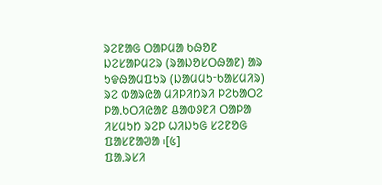ᱨᱮᱱᱟᱜ ᱛᱟᱞᱢᱟ ᱠᱷᱚᱱ ᱡᱮᱥᱟᱞᱢᱮᱨ (ᱨᱟᱡᱚᱥᱛᱷᱟᱱ) ᱟᱨ ᱩᱫᱷᱟᱢᱯᱩᱨ (ᱡᱟᱢᱢᱩᱼᱠᱟᱥᱢᱤᱨ) ᱨᱮ ᱵᱟᱨᱭᱟ ᱢᱤᱞᱤᱴᱨᱤ ᱞᱮᱠᱟᱛᱮ ᱞᱟᱹᱠᱛᱤᱭᱟᱱ ᱪᱟᱵᱽᱱᱤ ᱛᱟᱞᱟ ᱤᱥᱢᱩᱴ ᱨᱮᱞ ᱦᱤᱡᱩᱜ ᱥᱮᱱᱚᱜ ᱯᱟᱥᱱᱟᱣᱟ ᱾[᱕]
ᱯᱟᱹᱨᱥᱤ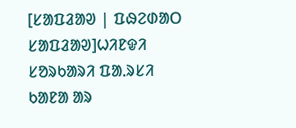[ᱥᱟᱯᱲᱟᱣ | ᱯᱷᱮᱰᱟᱛ ᱥᱟᱯᱲᱟᱣ]ᱦᱤᱱᱫᱤ ᱥᱚᱨᱠᱟᱨᱤ ᱯᱟᱹᱨᱥᱤ ᱠᱟᱱᱟ ᱟᱨ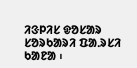ᱤᱝᱞᱤᱥ ᱫᱚᱥᱟᱨ ᱥᱚᱨᱠᱟᱨᱤ ᱯᱟᱹᱨᱥᱤ ᱠᱟᱱᱟ ᱾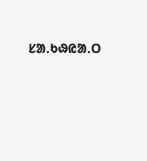ᱥᱟᱹᱠᱷᱭᱟᱹᱛ